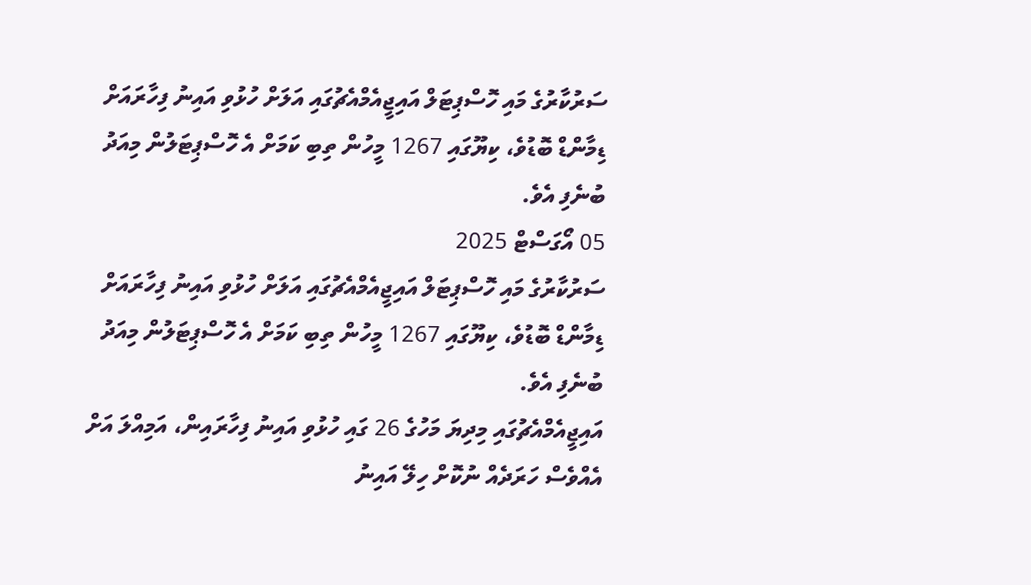ސަރުކާރުގެ މައި ހޮސްޕިޓަލް އައިޖީއެމްއެޗުގައި އަލަށް ހުޅުވި އައިނު ފިހާރައަށް ޑިމާންޑް ބޮޑުވެ، ކިޔޫގައި 1267 މީހުން ތިބި ކަމަށް އެ ހޮސްޕިޓަލުން މިއަދު ބުނެފި އެވެ.
05 އޯގަސްޓް 2025
ސަރުކާރުގެ މައި ހޮސްޕިޓަލް އައިޖީއެމްއެޗުގައި އަލަށް ހުޅުވި އައިނު ފިހާރައަށް ޑިމާންޑް ބޮޑުވެ، ކިޔޫގައި 1267 މީހުން ތިބި ކަމަށް އެ ހޮސްޕިޓަލުން މިއަދު ބުނެފި އެވެ.
އައިޖީއެމްއެޗުގައި މިދިޔަ މަހުގެ 26 ގައި ހުޅުވި އައިނު ފިހާރައިން، އަމިއްލަ އަށް އެއްވެސް ހަރަދެއް ނުކޮށް ހިލޭ އައިނު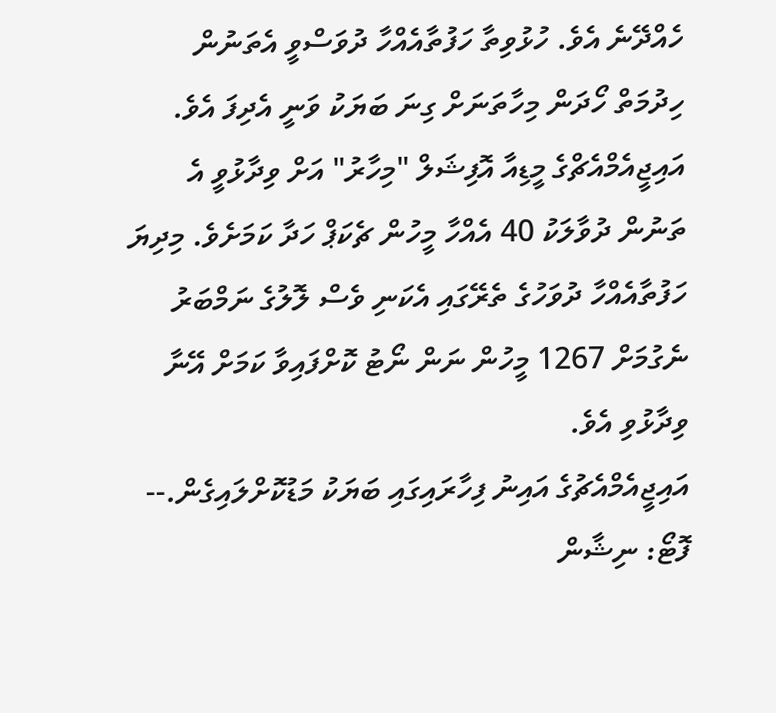ހެއްދޭނެ އެވެ. ހުޅުވިތާ ހަފުތާއެއްހާ ދުވަސްވީ އެތަނުން ހިދުމަތް ހޯދަން މިހާތަނަށް ގިނަ ބަޔަކު ވަނީ އެދިފަ އެވެ.
އައިޖީއެމްއެޗްގެ މީޑިއާ އޮފިޝަލް "މިހާރު" އަށް ވިދާޅުވީ އެ ތަނުން ދުވާލަކު 40 އެއްހާ މީހުން ޗެކަޕް ހަދާ ކަމަށެވެ. މިދިޔަ ހަފުތާއެއްހާ ދުވަހުގެ ތެރޭގައި އެކަނި ވެސް ލޮލުގެ ނަމްބަރު ނެގުމަށް 1267 މީހުން ނަން ނޯޓު ކޮށްފައިވާ ކަމަށް އޭނާ ވިދާޅުވި އެވެ.
އައިޖީއެމްއެޗުގެ އައިނު ފިހާރައިގައި ބަޔަކު މަޑުކޮށްލައިގެން.-- ފޮޓޯ: ނިޝާން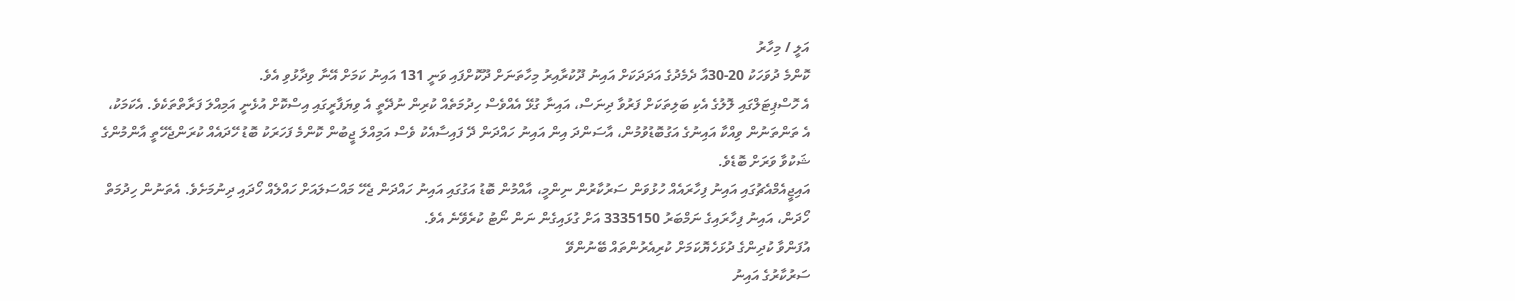އަލީ / މިހާރު
ކޮންމެ ދުވަހަކު 20-30އާ ދެމެދުގެ އަދަދަކަށް އައިނު ދޫކުރާއިރު މިހާތަނަށް ދޫކޮށްފައި ވަނީ 131 އައިނު ކަމަށް އޭނާ ވިދާޅުވި އެވެ.
އެ ހޮސްޕިޓަލްގައި ލޮލުގެ އެކި ބަލިތަކަށް ފަރުވާ ދިނަސް، އައިނާ ގުޅޭ އެއްވެސް ހިދުމަތެއް ކުރިން ނުދޭތީ އެ ވިޔަފާރީގައި އިސްކޮށް އުޅެނީ އަމިއްލަ ފަރާތްތަކެވެ. އެކަމަކު، އެ ތަންތަނުން ވިއްކާ އައިނުގެ އަގުބޮޑުވުމުން، އާސަންދަ އިން އައިނު ހައްދަން ދޭ ފައިސާއެކު ވެސް އަމިއްލަ ޖީބުން ކޮންމެ ފަހަރަކު ބޮޑު ހޭދައެއް ކުރަންޖެހޭތީ އާންމުންގެ ޝަކުވާ ވަރަށް ބޮޑެވެ.
އައިޖީއެމްއެޗުގައި އައިނު ފިހާރައެއް ހުޅުވަން ސަރުކާރުން ނިންމީ، އާއްމުން ބޮޑު އަގުގައި އައިނު ހައްދަން ޖެހޭ މައްސަލައަށް ހައްލެއް ހޯދައި ދިނުމަށެވެ. އެތަނުން ހިދުމަތް ހޯދަން، އައިނު ފިހާރައިގެ ނަމްބަރު 3335150 އަށް ގުޅައިގެން ނަން ނޯޓު ކުރެވޭނެ އެވެ.
އުފަންވާ ކުދިންގެ ދުޅަހެޔޮކަމަށް ކުރިއެރުންތައް ބޭނުންވޭ
ސަރުކާރުގެ އައިނު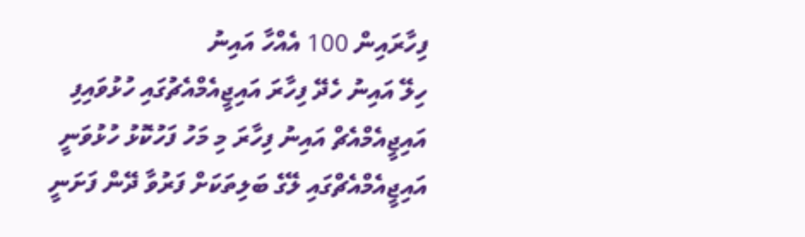ފިހާރައިން 100 އެއްހާ އައިނު
ހިލޭ އައިނު ހެދޭ ފިހާރަ އައިޖީއެމްއެޗުގައި ހުޅުވައިފި
އައިޖީއެމްއެޗް އައިނު ފިހާރަ މި މަހު ފަހުކޮޅު ހުޅުވަނީ
އައިޖީއެމްއެޗްގައި ލޭގެ ބަލިތަކަށް ފަރުވާ ދޭން ފަށަނީ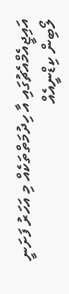އައިޖީއެމްއެޗުގައި އާ ހިދުމަތްތަކެއް މި އަހަރު ފަށަނީ
ލޯބިން ކިޑްނީއެއް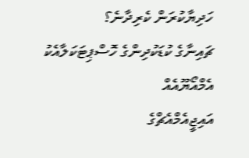ހަދިޔާކުރަން ކެރިދާނެ؟
ޗައިނާގެ ކުޑަކުދިންގެ ހޮސްޕިޓަކަލާއެކު އެމްއޯޔޫއެއް
އައިޖީއެމްއެޗްގެ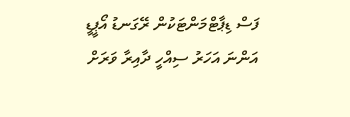ފަސް ޑިޕާޓްމަންޓަކުން ރޭގަނޑު އޯޕީޑީ
އަންނަ އަހަރު ސިއްހީ ދާއިރާ ވަރަށް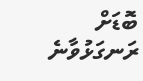ބޮޑަށް ރަނގަޅުވާނެ